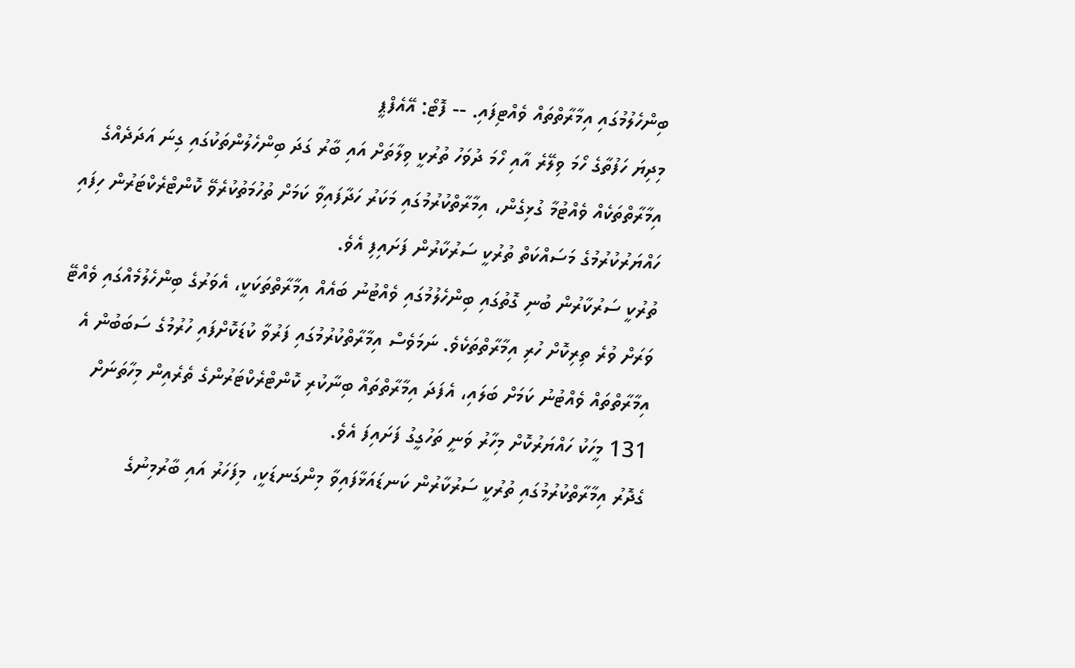ބިންހެލުމުގައި އިމާރާތްތައް ވެއްޓިފައި. -- ފޮޓޯ: އޭއެފްޕީ
މިދިޔަ ހަފުތާގެ ހޯމަ ވިލޭރެ އާއި ހޯމަ ދުވަހު ތުރުކީ ވިލާތަށް އައި ބާރު ގަދަ ބިންހެލުންތަކުގައި ގިނަ އަދަދެއްގެ އިމާރާތްތަކެއް ވެއްޓުމާ ގުޅިގެން، އިމާރާތްކުރުމުގައި މަކަރު ހަދާފައިވާ ކަމަށް ތުހުމަތުކުރެވޭ ކޮންޓްރެކްޓަރުން ހިފައި ހައްޔަރުކުރުމުގެ މަސައްކަތް ތުރުކީ ސަރުކާރުން ފަށައިފި އެވެ.
ތުރުކީ ސަރުކާރުން ބުނި ގޮތުގައި ބިންހެލުމުގައި ވެއްޓުނު ބައެއް އިމާރާތްތަކަކީ، އެވަރުގެ ބިންހެލުމެއްގައި ވެއްޓޭ ވަރަށް ވުރެ ތިރިކޮށް ހުރި އިމާރާތްތަކެވެ. ނަމަވެސް އިމާރާތްކުރުމުގައި ފަރުވާ ކުޑަކޮށްފައި ހުރުމުގެ ސަބަބުން އެ އިމާރާތްތައް ވެއްޓުނު ކަމަށް ބަލައި، އެފަދަ އިމާރާތްތައް ބިނާކުރި ކޮންޓްރެކްޓަރުންގެ ތެރެއިން މިހާތަނަށް 131 މީހަކު ހައްޔަރުކޮށް މިހާރު ވަނީ ތަހުގީގު ފަށައިފަ އެވެ.
ގެދޮރު އިމާރާތްކުރުމުގައި ތުރުކީ ސަރުކާރުން ކަނޑައަޅާފައިވާ މިންގަނޑަކީ، މިފަހަރު އައި ބާރުމިނުގެ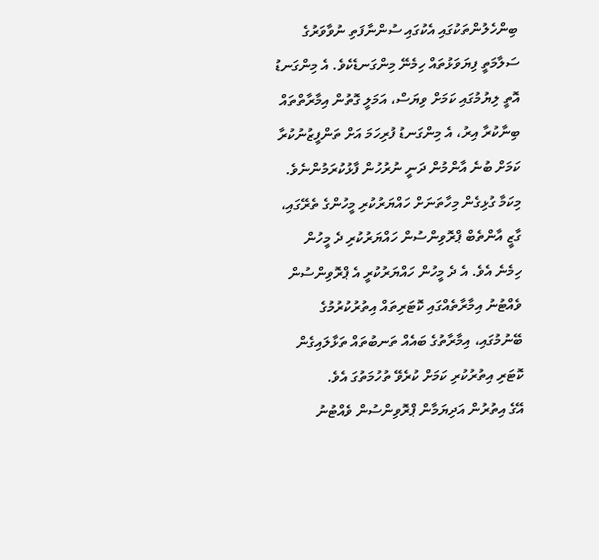ބިންހެލުންތަކުގައި އެކުގައި ސުންނާފަތި ނުވާވަރުގެ ސަލާމަތީ ފިޔަވަޅުތައް ހިމެނޭ މިންގަނޑެކެވެ. އެ މިންގަނޑު އޮތީ ލިޔުމުގައި ކަމަށް ވިޔަސް، އަމަލީ ގޮތުން އިމާރާތްތައް ބިނާކުރާ އިރު، އެ މިންގަނޑު ފުރިހަމަ އަށް ތަންފީޒުނުކުރާ ކަމަށް ބުނެ އާންމުން ދަނީ ނުރުހުން ފާޅުކުރަމުންނެވެ.
މިކަމާ ގުޅިގެން މިހާތަނަށް ހައްޔަރުކުރި މީހުންގެ ތެރޭގައި، ގާޒީ އާންތެބް ޕްރޮވިންސުން ހައްޔަރުކުރި ދެ މީހުން ހިމެނެ އެވެ. އެ ދެ މީހުން ހައްޔަރުކުރީ އެ ޕްރޮވިންސުން ވެއްޓުނު އިމާރާތެއްގައި ކޮޓަރިތައް އިތުރުކުރުމުގެ ބޭނުމުގައި، އިމާރާތުގެ ބައެއް ތަނބުތައް ތަޅާލައިގެން ކޮޓަރި އިތުރުކުރި ކަމަށް ކުރެވޭ ތުހުމަތުގަ އެވެ.
އޭގެ އިތުރުން އަދިޔަމާން ޕްރޮވިންސުން ވެއްޓުނު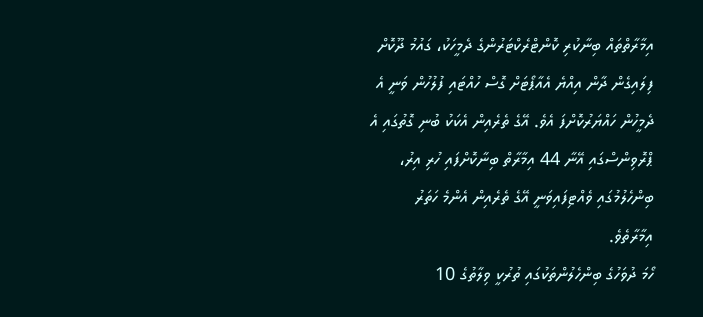އިމާރާތްތައް ބިނާކުރި ކޮންޓްރެކްޓަރުންގެ ދެމީހަކު، ގައުމު ދޫކޮށް ފިލައިގެން ދާން އިއްޔެ އެއާޕޯޓަށް ގޮސް ހުއްޓައި ފުލުހުން ވަނީ އެ ދެމީހުން ހައްޔަރުކޮށްފަ އެވެ. އޭގެ ތެރެއިން އެކަކު ބުނި ގޮތުގައި އެ ޕްރޮވިންސްގައި އޭނާ 44 އިމާރާތް ބިނާކޮށްފައި ހުރި އިރު، ބިންހެލުމުގައި ވެއްޓިފައިވަނީ އޭގެ ތެރެއިން އެންމެ ހަތަރު އިމާރާތެވެ.
ހޯމަ ދުވަހުގެ ބިންހެލުންތަކުގައި ތުރުކީ ވިލާތުގެ 10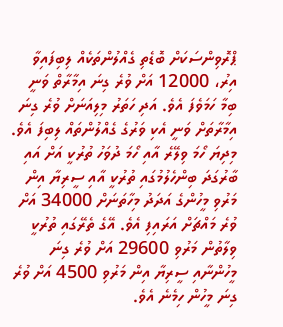ޕްރޮވިންސަކަށް ބޮޑެތި ގެއްލުންތަކެއް ލިބިފައިވާ އިރު، 12000 އަށް ވުރެ ގިނަ އިމާރާތް ވަނީ ބިމާ ހަމަވެފަ އެވެ. އަދި ހަތަރު މިލިއަނަށް ވުރެ ގިނަ އިމާރާތަށް ވަނީ އެކި ވަރުގެ ގެއްލުންތައް ލިބިފަ އެވެ.
މިދިޔަ ހޯމަ ވިލޭރެ އާއި ހޯމަ ދުވަހު ތުރުކީ އަށް އައި ބާރުގަދަ ބިންހެލުމުގައި ތުރުކީ އާއި ސީރިޔާ އިން މަރުވި މީހުންގެ އަދަދު މިހާތަނަށް 34000 އަށް ވުރެ މައްޗަށް އަރައިފި އެވެ. އޭގެ ތެރޭގައި ތުރުކީ ވިލާތުން މަރުވި 29600 އަށް ވުރެ ގިނަ މީހުންނާއި ސީރިޔާ އިން މަރުވި 4500 އަށް ވުރެ ގިނަ މީހުން ހިމެނެ އެވެ.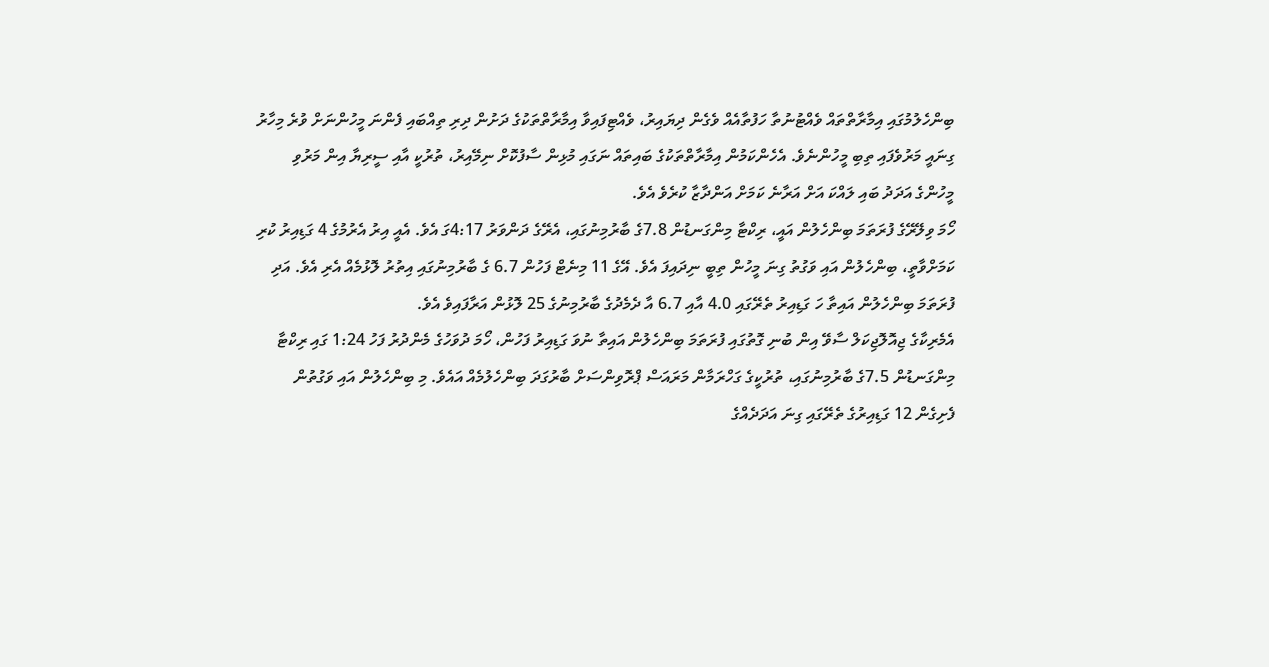ބިންހެލުމުގައި އިމާރާތްތައް ވެއްޓުނުތާ ހަފުތާއެއް ވެގެން ދިޔައިރު، ވެއްޓިފައިވާ އިމާރާތްތަކުގެ ދަށުން ދިރި ތިއްބައި ފެންނަ މީހުންނަށް ވުރެ މިހާރު ގިނައީ މަރުވެފައި ތިބި މީހުންނެވެ. އެހެންކަމުން އިމާރާތްތަކުގެ ބައިތައް ނަގައި މުޅިން ސާފުކޮށް ނިމޭއިރު، ތުރުކީ އާއި ސީރިޔާ އިން މަރުވި މީހުންގެ އަދަދު ބައި ލައްކަ އަށް އަރާނެ ކަމަށް އަންދާޒާ ކުރެވެ އެވެ.
ހޯމަ ވިލޭރޭގެ ފުރަތަމަ ބިންހެލުން އައީ، ރިކްޓާ މިންގަނޑުން 7.8ގެ ބާރުމިނުގައި، އެރޭގެ ދަންވަރު 4:17ގަ އެވެ. އެއީ އިރު އެރުމުގެ 4 ގަޑިއިރު ކުރި ކަމަށްވާތީ، ބިންހެލުން އައި ވަގުތު ގިނަ މީހުން ތިބީ ނިދައިފަ އެވެ. އޭގެ 11 މިނެޓް ފަހުން 6.7 ގެ ބާރުމިނުގައި އިތުރު ލޮޅުމެއް އެރި އެވެ. އަދި ފުރަތަމަ ބިންހެލުން އައިތާ ހަ ގަޑިއިރު ތެރޭގައި 4.0 އާއި 6.7 އާ ދެމެދުގެ ބާރުމިނުގެ 25 ލޮޅުން އަރާފައިވެ އެވެ.
އެމެރިކާގެ ޖިއޮލޮޖިކަލް ސާވޭ އިން ބުނި ގޮތުގައި ފުރަތަމަ ބިންހެލުން އައިތާ ނުވަ ގަޑިއިރު ފަހުން، ހޯމަ ދުވަހުގެ މެންދުރު ފަހު 1:24 ގައި ރިކްޓާ މިންގަނޑުން 7.5ގެ ބާރުމިނުގައި، ތުރުކީގެ ގަހްރަމާން މަރައަސް ޕްރޮވިންސަށް ބާރުގަދަ ބިންހެލުމެއް އައެވެ. މި ބިންހެލުން އައި ވަގުތުން ފެށިގެން 12 ގަޑިއިރުގެ ތެރޭގައި ގިނަ އަދަދެއްގެ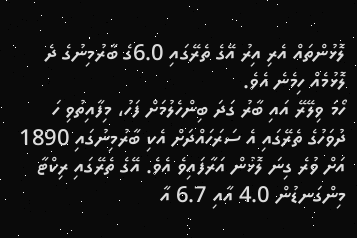ލޮޅުންތައް އެރި އިރު އޭގެ ތެރޭގައި 6.0ގެ ބާރުމިނުގެ ދެ ލޮޅުމެއް ހިމެނެ އެވެ.
ހޯމަ ވިލޭރޭ އައި ބާރު ގަދަ ބިންހެލުމަށް ފަހު، މިފާއިތުވި ހަ ދުވަހުގެ ތެރޭގައި އެ ސަރަހައްދަށް އެކި ބާރުމިނުގައި 1890 އަށް ވުރެ ގިނަ ލޮޅުން އަރާފައިވެ އެވެ. އޭގެ ތެރޭގައި ރިކްޓާ މިންގަނޑުން 4.0 އާއި 6.7 އާ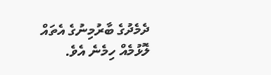ދެމެދުގެ ބާރުމިނުގެ އެތައް ލޮޅުމެއް ހިމެނެ އެވެ.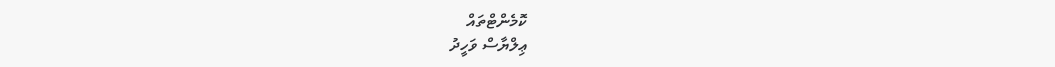ކޮމެންޓްތައް
ޢިލްޔާސް ވަހީދު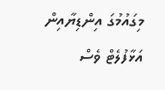މިގައުމުގަ އިންޑިޔާއިން އަޅާފުލެޓް ވެސް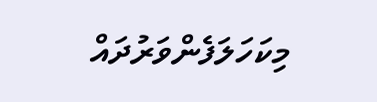މިކަހަލަފެންވަރުދައް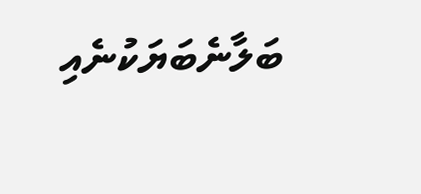ބަލާނެބަޔަކުނެއި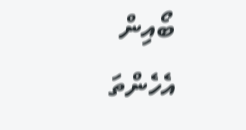ބޯއިން
އެހެންތަ